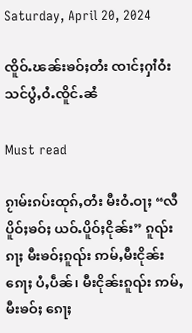Saturday, April 20, 2024

ၸိူဝ်ႉၽၼ်းၶဝ်ႈတႆး ၸၢင်ႈႁၢႆဝႆး သင်ပွႆႇဝႆႉၸိူင်ႉၼႆ

Must read

ၵႂၢမ်းၵပ်းထုၵ်ႇတႆး မီးဝႆႉဝႃႈ “လီပိူဝ်ႈၶဝ်ႈ ယဝ်ႉပိူဝ်ႈငိုၼ်း” ၵူၺ်းၵႃႈ မီးၶဝ်ႈၵူၺ်း ဢမ်ႇမီးငိုၼ်းၵေႃႈ ပႆႇပဵၼ်၊ မီးငိုၼ်းၵူၺ်း ဢမ်ႇမီးၶဝ်ႈ ၵေႃႈ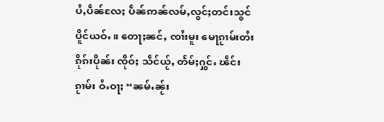ပႆႇပဵၼ်လႄႈ ပဵၼ်ဢၼ်လမ်ႇလွင်ႈတင်းသွင်ပိူင်ယဝ်ႉ။ တေႃႈၼင်ႇ ၸၢႆးမူး မေႃၵႂၢမ်းတႆး ၵိုၵ်းပိုၼ်း ၸိုဝ်ႈ သဵင်ယႂ်ႇ တႅမ်ႈႁွင်ႉ ၽဵင်းၵႂၢမ်း ဝႆႉဝႃႈ “ၼမ်ႉၼႂ်း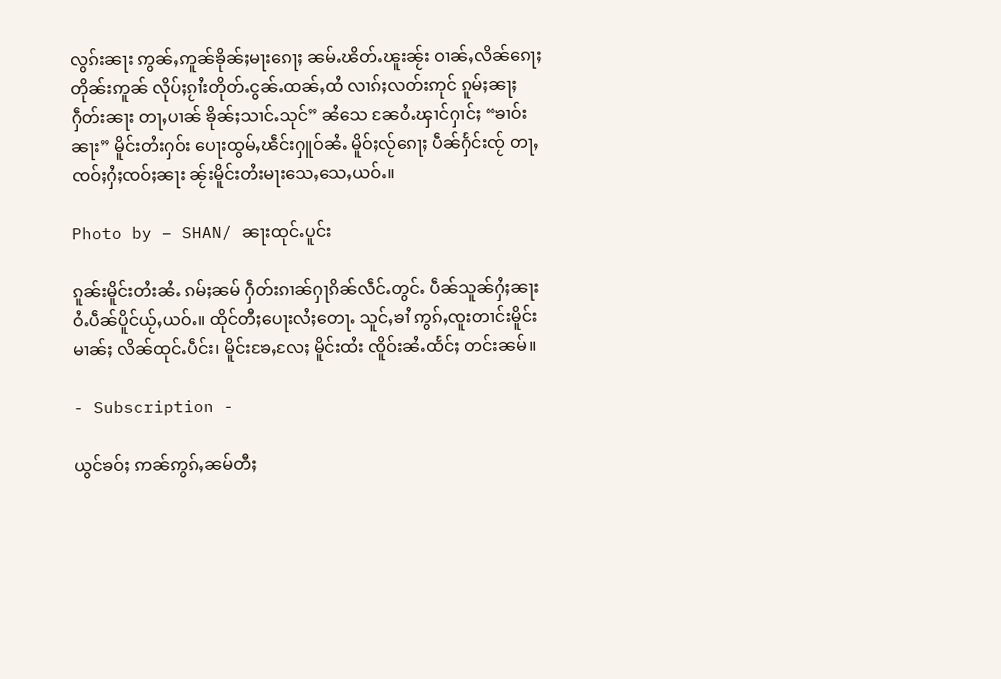လွၵ်းၼႃး ဢွၼ်ႇဢူၼ်ၶိုၼ်ႈမႃးၵေႃႈ ၼမ်ႉၽိတ်ႉၽူးၼႂ်း ဝၢၼ်ႇလိၼ်ၵေႃႈတိုၼ်းဢူၼ် လိုပ်ႈၵႂၢႆးတိုတ်ႉငွၼ်ႉထၼ်ႇထႆ လၢၵ်ႈလတ်းဢုင် ၵူမ်ႈၼႃႈႁဵတ်းၼႃး တႃႇပၢၼ် ၶိုၼ်ႈသၢင်ႉသုင်” ၼႆသေ ၼႄဝႆႉၾၢင်ႁၢင်ႈ “ၶၢဝ်းၼႃး” မိူင်းတႆးႁဝ်း ပေႃးထွမ်ႇၽဵင်းႁူဝ်ၼႆႉ မိူဝ်ႈလႂ်ၵေႃႈ ပဵၼ်ႁႅင်းၸႂ် တႃႇၸဝ်ႈႁႆႈၸဝ်ႈၼႃး ၼႂ်းမိူင်းတႆးမႃးသေႇသေႇယဝ်ႉ။

Photo by – SHAN/ ၼႃးထုင်ႉပူင်း

ၵူၼ်းမိူင်းတႆးၼႆႉ ၵမ်ႈၼမ် ႁဵတ်းၵၢၼ်ႁႃၵိၼ်လဵင်ႉတွင်ႉ ပဵၼ်သူၼ်ႁႆႈၼႃး ဝႆႉပဵၼ်ပိူင်ယႂ်ႇယဝ်ႉ။ ထိုင်တီႈပေႃးလႆႈတေႃႉ သူင်ႇၶၢႆ ဢွၵ်ႇၸူးတၢင်းမိူင်းမၢၼ်ႈ လိၼ်ထုင်ႉပဵင်း၊ မိူင်းၶႄႇလႄႈ မိူင်းထႆး ၸိူဝ်းၼႆႉထႅင်ႈ တင်းၼမ်။

- Subscription -

ယွင်ၶဝ်ႈ ဢၼ်ဢွၵ်ႇၼမ်တီႈ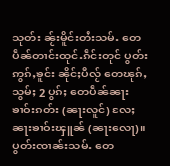သုတ်း ၼႂ်းမိူင်းတႆးသမ်ႉ တေပဵၼ်တၢင်းထုင်ႉၵဵင်းတုင် ပွတ်းဢွၵ်ႇၶူင်း ၼိုင်ႈပီလႂ် တေၽုၵ်ႇသွမ်ႈ 2 ပွၵ်ႈ တေပဵၼ်ၼႃးၶၢဝ်းၵတ်း (ၼႃးလူင်) လႄႈ ၼႃးၶၢဝ်းၾူၼ် (ၼႃးလေႃ)။ ပွတ်းၸၢၼ်းသမ်ႉ တေ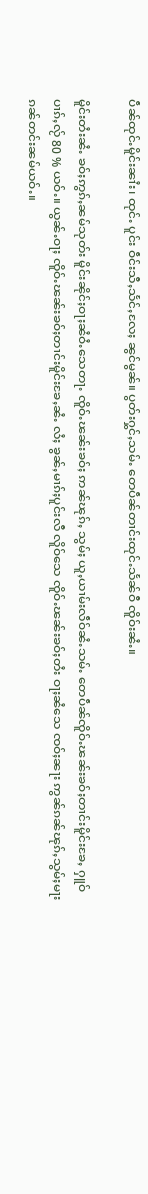ပဵၼ်ထုင်ႉမိူင်းၼၢႆး၊ ထုင်ႉ ပူင်း ဝဵင်းသီႇသႅင်ႇလႄႈ ၼွင်မွၼ်။ ပွတ်းႁွင်ႇသမ်ႉ တေပဵၼ်တၢင်းထုင်ႉသႅၼ်ဝီ ၸိူဝ်းၼႆႉ။

မိူင်းတႆးၼႆႉ ၶဝ်ႈဢွၵ်ႇၼမ်သုတ်း မိူင်းၼိုင်ႈဝႃႈၼႆဝႆႉသေတႃႉ ၸိူဝ်ႉၽၼ်းၶဝ်ႈ ဢၼ်ၽုၵ်ႇ သွမ်ႈ ယူႇယၢမ်းလဵဝ်ၼႆႉသမ်ႉ တေပဵၼ်ၸိူဝ်ႉၽၼ်းၶဝ်ႈတၢင်းမိူင်းၶႄႇ ႁူဝ်ပၢၵ်ႇလႂ် 80 % ယဝ်ႉ။ ယွၼ်ႉဝႃႈ ၸိူဝ်ႉၽၼ်းၶဝ်ႈတၢင်းမိူင်းၶႄႇၼႆႉ လႆႈ ၶွၼ်ႇမၢၵ်ႈပူင်းလီ လိူဝ်သေ ၸိူဝ်ႉၽၼ်းၶဝ်ႈတႆး ဝႃႈၼႆသေ ၸဝ်ႈၼႃး ဢွၼ်ၵၼ်ၽုၵ်ႇသွမ်ႈမႃးၵၼ်တင်းၼမ်ယဝ်ႉ။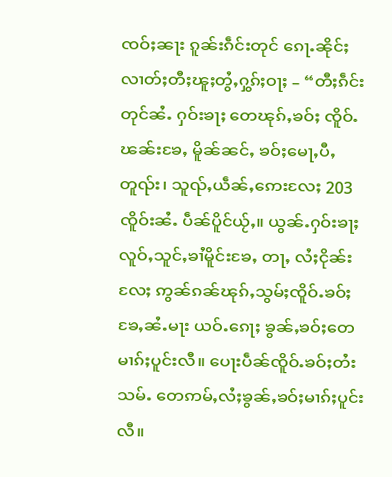ၸဝ်ႈၼႃး ၵူၼ်းၵဵင်းတုင် ၵေႃႉၼိုင်ႈ လၢတ်ႈတီႈၽူႈတွႆႇႁွၵ်ႈဝႃႈ – “တီႈၵဵင်းတုင်ၼႆႉ ႁဝ်းၶႃႈ တေၽုၵ်ႇၶဝ်ႈ ၸိူဝ်ႉၽၼ်းၶႄႇ မိူၼ်ၼင်ႇ ၶဝ်ႈမေႃႇပီႇတူၺ်း၊ သူၺ်ႇယဵၼ်ႇဢေးလႄႈ 203 ၸိူဝ်းၼႆႉ ပဵၼ်ပိူင်ယႂ်ႇ။ ယွၼ်ႉႁဝ်းၶႃႈ လူဝ်ႇသူင်ႇၶၢႆမိူင်းၶႄႇ တႃႇ လႆႈငိုၼ်းလႄႈ ဢွၼ်ၵၼ်ၽုၵ်ႇသွမ်ႈၸိူဝ်ႉၶဝ်ႈၶႄႇၼႆႉမႃး ယဝ်ႉၵေႃႈ ၶွၼ်ႇၶဝ်ႈတေမၢၵ်ႈပူင်းလီ။ ပေႃးပဵၼ်ၸိူဝ်ႉၶဝ်ႈတႆးသမ်ႉ တေဢမ်ႇလႆႈၶွၼ်ႇၶဝ်ႈမၢၵ်ႈပူင်းလီ။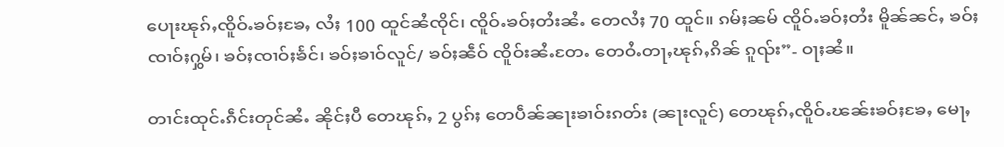ပေႃးၽုၵ်ႇၸိူဝ်ႉၶဝ်ႈၶႄႇ လႆႈ 100 ထူင်ၼႆၸိုင်၊ ၸိူဝ်ႉၶဝ်ႈတႆးၼႆႉ တေလႆႈ 70 ထူင်။ ၵမ်ႈၼမ် ၸိူဝ်ႉၶဝ်ႈတႆး မိူၼ်ၼင်ႇ ၶဝ်ႈၸၢဝ်ႈႁွမ်၊ ၶဝ်ႈၸၢဝ်ႈၶႅင်၊ ၶဝ်ႈၶၢဝ်လူင်/ ၶဝ်ႈၼဵဝ် ၸိူဝ်းၼႆႉတႄႉ တေဝႆႉတႃႇၽုၵ်ႇၵိၼ် ၵူၺ်း”- ဝႃႈၼႆ။

တၢင်းထုင်ႉၵဵင်းတုင်ၼႆႉ ၼိုင်ႈပီ တေၽုၵ်ႇ 2 ပွၵ်ႈ တေပဵၼ်ၼႃးၶၢဝ်းၵတ်း (ၼႃးလူင်) တေၽုၵ်ႇၸိူဝ်ႉၽၼ်းၶဝ်ႈၶႄႇ မေႃႇ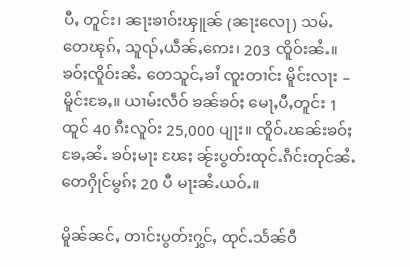ပီႇ တူင်း၊ ၼႃးၶၢဝ်းၾူၼ် (ၼႃးလေႃ) သမ်ႉ တေၽုၵ်ႇ သူၺ်ႇယဵၼ်ႇဢေး၊ 203 ၸိူဝ်းၼႆႉ။ ၶဝ်ႈၸိူဝ်းၼႆႉ တေသူင်ႇၶၢႆ ၸူးတၢင်း မိူင်းလႃး – မိူင်းၶႄႇ။ ယၢမ်းလဵဝ် ၶၼ်ၶဝ်ႈ မေႃႇပီႇတူင်း 1 ထူင် 40 ၵီးလူဝ်း 25,000 ပျႃး။ ၸိူဝ်ႉၽၼ်းၶဝ်ႈၶႄႇၼႆႉ ၶဝ်ႈမႃး ၽႄႈ ၼႂ်းပွတ်းထုင်ႉၵဵင်းတုင်ၼႆႉ တေႁိုင်မွၵ်ႈ 20 ပီ မႃးၼႆႉယဝ်ႉ။

မိူၼ်ၼင်ႇ တၢင်းပွတ်းႁွင်ႇ ထုင်ႉသႅၼ်ဝီ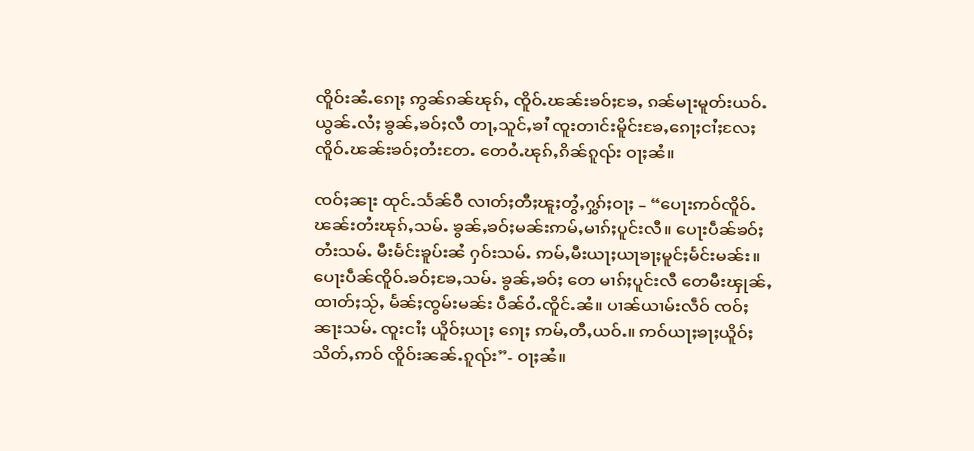ၸိူဝ်းၼႆႉၵေႃႈ ဢွၼ်ၵၼ်ၽုၵ်ႇ ၸိူဝ်ႉၽၼ်းၶဝ်ႈၶႄႇ ၵၼ်မႃးမူတ်းယဝ်ႉ ယွၼ်ႉလႆႈ ၶွၼ်ႇၶဝ်ႈလီ တႃႇသူင်ႇၶၢႆ ၸူးတၢင်းမိူင်းၶႄႇၵေႃႈငၢႆႈလႄႈ ၸိူဝ်ႉၽၼ်းၶဝ်ႈတႆးတႄႉ တေဝႆႉၽုၵ်ႇၵိၼ်ၵူၺ်း ဝႃႈၼႆ။

ၸဝ်ႈၼႃး ထုင်ႉသႅၼ်ဝီ လၢတ်ႈတီႈၽူႈတွႆႇႁွၵ်ႈဝႃႈ – “ပေႃးဢဝ်ၸိူဝ်ႉၽၼ်းတႆးၽုၵ်ႇသမ်ႉ ၶွၼ်ႇၶဝ်ႈမၼ်းဢမ်ႇမၢၵ်ႈပူင်းလီ။ ပေႃးပဵၼ်ၶဝ်ႈတႆးသမ်ႉ မီးမႅင်းၶူပ်းၼႆ ႁဝ်းသမ်ႉ ဢမ်ႇမီးယႃႈယႃၶႃႈမူင်ႈမႅင်းမၼ်း။ ပေႃးပဵၼ်ၸိူဝ်ႉၶဝ်ႈၶႄႇသမ်ႉ ၶွၼ်ႇၶဝ်ႈ တေ မၢၵ်ႈပူင်းလီ တေမီးၾုၼ်ႇထၢတ်ႈသႂ်ႇ မႅၼ်ႈၸွမ်းမၼ်း ပဵၼ်ဝႆႉၸိူင်ႉၼႆ။ ပၢၼ်ယၢမ်းလဵဝ် ၸဝ်ႈၼႃးသမ်ႉ ၸူးငၢႆႈ ယိူဝ်ႈယႃႈ ၵေႃႈ ဢမ်ႇတီႇယဝ်ႉ။ ဢဝ်ယႃႈၶႃႈယိူဝ်ႈ သိတ်ႇဢဝ် ၸိူဝ်းၼၼ်ႉၵူၺ်း”- ဝႃႈၼႆ။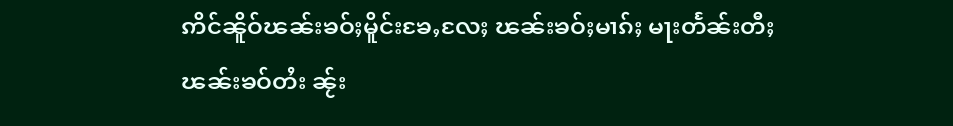ဢိင်ၼိူဝ်ၽၼ်းၶဝ်ႈမိူင်းၶႄႇလႄႈ ၽၼ်းၶဝ်ႈမၢၵ်ႈ မႃးတႅၼ်းတီႈၽၼ်းၶဝ်တႆး ၼႂ်း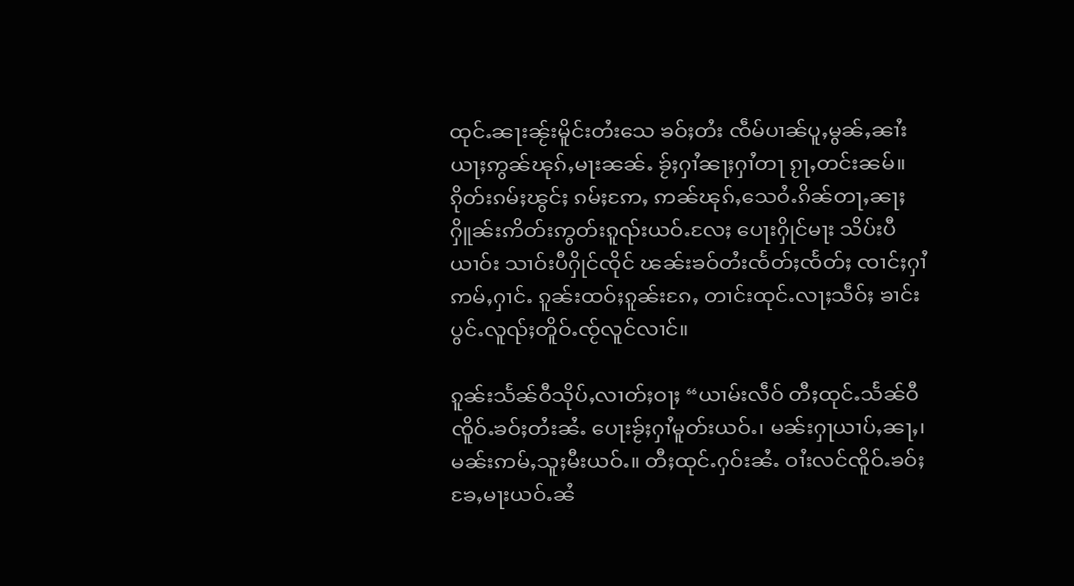ထုင်ႉၼႃးၼႂ်းမိူင်းတႆးသေ ၶဝ်ႈတႆး ၸဵမ်ပၢၼ်ပူႇမွၼ်ႇၼၢႆးယႃႈဢွၼ်ၽုၵ်ႇမႃးၼၼ်ႉ ၶႂ်ႈႁၢႆၼႃႈႁၢႆတႃ ၵႂႃႇတင်းၼမ်။ ၵိုတ်းၵမ်ႈၽွင်ႈ ၵမ်ႈဢႄႇ ဢၼ်ၽုၵ်ႇသေဝႆႉၵိၼ်တႃႇၼႃႈႁိူၼ်းဢိတ်းဢွတ်းၵူၺ်းယဝ်ႉလႄႈ ပေႃးႁိုင်မႃး သိပ်းပီယၢဝ်း သၢဝ်းပီႁိုင်ၸိုင် ၽၼ်းၶဝ်တႆးၸႅတ်ႈၸႅတ်ႈ ၸၢင်ႈႁၢႆဢမ်ႇႁၢင်ႉ ၵူၼ်းထဝ်ႈၵူၼ်းၵႄႇ တၢင်းထုင်ႉလႃႈသဵဝ်ႈ ၶၢင်းပွင်ႉလူၺ်ႈတိူဝ်ႉၸႂ်လူင်လၢင်။

ၵူၼ်းသႅၼ်ဝီသိုပ်ႇလၢတ်ႈဝႃႈ “ယၢမ်းလဵဝ် တီႈထုင်ႉသႅၼ်ဝီ ၸိူဝ်ႉၶဝ်ႈတႆးၼႆႉ ပေႃးၶႂ်ႈႁၢႆမူတ်းယဝ်ႉ၊ မၼ်းႁႃယၢပ်ႇၼႃႇ၊ မၼ်းဢမ်ႇသူႈမီးယဝ်ႉ။ တီႈထုင်ႉႁဝ်းၼႆႉ ဝၢႆးလင်ၸိူဝ်ႉၶဝ်ႈၶႄႇမႃးယဝ်ႉၼႆ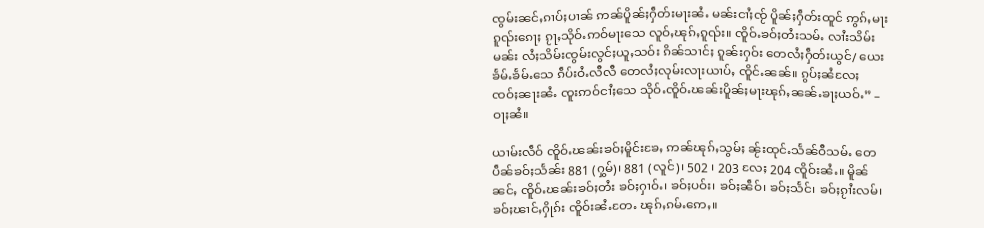ၸွမ်းၼင်ႇၵၢပ်ႈပၢၼ် ဢၼ်ပိူၼ်ႈႁဵတ်းမႃးၼႆႉ မၼ်းငၢႆႈၸႂ် ပိူၼ်ႈႁဵတ်းထူင် ဢွၵ်ႇမႃးၵူၺ်းၵေႃႈ ၵႂႃႇသိုဝ်ႉဢဝ်မႃးသေ လူဝ်ႇၽုၵ်ႇၵူၺ်း။ ၸိူဝ်ႉၶဝ်ႈတႆးသမ်ႉ လၢႆးသိမ်းမၼ်း လႆႈသိမ်းၸွမ်းလွင်ႈယူႇသဝ်း ၵိၼ်သၢင်ႈ ၵူၼ်းႁဝ်း တေလႆႈႁဵတ်းယွင်/ ယေးၶႅမ်ႉၶႅမ်ႉသေ ၵဵပ်းဝႆႉလီလီ တေလႆႈလုမ်းလႃးယၢပ်ႇ ၸိူင်ႉၼၼ်။ ၵွပ်ႈၼႆလႄႈ ၸဝ်ႈၼႃးၼႆႉ ၸူးဢဝ်ငၢႆႈသေ သိုဝ်ႉၸိူဝ်ႉၽၼ်းပိူၼ်ႈမႃးၽုၵ်ႇၼၼ်ႉၶႃႈယဝ်ႉ” – ဝႃႈၼႆ။

ယၢမ်းလဵဝ် ၸိူဝ်ႉၽၼ်းၶဝ်ႈမိူင်းၶႄႇ ဢၼ်ၽုၵ်ႇသွမ်ႈ ၼႂ်းထုင်ႉသႅၼ်ဝီသမ်ႉ တေပဵၼ်ၶဝ်ႈသႅၼ်း 881 (ႁွမ်)၊ 881 (လူင်)၊ 502 ၊ 203 လႄႈ 204 ၸိူဝ်းၼႆႉ။ မိူၼ်ၼင်ႇ ၸိူဝ်ႉၽၼ်းၶဝ်ႈတႆး ၶဝ်ႈႁၢဝ်ႉ၊ ၶဝ်ႈပဝ်း၊ ၶဝ်ႈၼဵဝ်၊ ၶဝ်ႈသႅင်၊ ၶဝ်ႈၵႂၢႆးလမ်၊ ၶဝ်ႈၽၢင်ႇႁိုၵ်း ၸိူဝ်းၼႆႉတႄႉ ၽုၵ်ႇၵမ်ႉဢေႇ။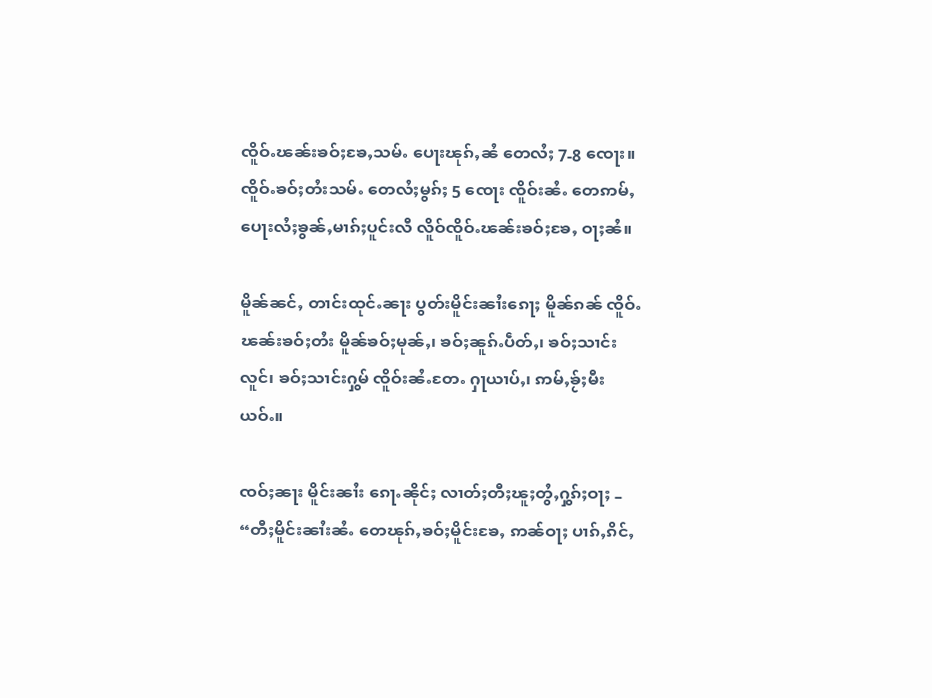ၸိူဝ်ႉၽၼ်းၶဝ်ႈၶႄႇသမ်ႉ ပေႃးၽုၵ်ႇၼႆ တေလႆႈ 7-8 ၸေႃး။ ၸိူဝ်ႉၶဝ်ႈတႆးသမ်ႉ တေလႆႈမွၵ်ႈ 5 ၸေႃး ၸိူဝ်းၼႆႉ တေဢမ်ႇပေႃးလႆႈၶွၼ်ႇမၢၵ်ႈပူင်းလီ လိူဝ်ၸိူဝ်ႉၽၼ်းၶဝ်ႈၶႄႇ ဝႃႈၼႆ။

မိူၼ်ၼင်ႇ တၢင်းထုင်ႉၼႃး ပွတ်းမိူင်းၼၢႆးၵေႃႈ မိူၼ်ၵၼ် ၸိူဝ်ႉၽၼ်းၶဝ်ႈတႆး မိူၼ်ၶဝ်ႈမုၼ်ႇ၊ ၶဝ်ႈၼူၵ်ႉပဵတ်ႇ၊ ၶဝ်ႈသၢင်းလူင်၊ ၶဝ်ႈသၢင်းႁွမ် ၸိူဝ်းၼႆႉတႄႉ ႁႃယၢပ်ႇ၊ ဢမ်ႇၶႂ်ႈမီးယဝ်ႉ။

ၸဝ်ႈၼႃး မိူင်းၼၢႆး ၵေႃႉၼိုင်ႈ လၢတ်ႈတီႈၽူႈတွႆႇႁွၵ်ႈဝႃႈ – “တီႈမိူင်းၼၢႆးၼႆႉ တေၽုၵ်ႇၶဝ်ႈမိူင်းၶႄႇ ဢၼ်ဝႃႈ ပၢၵ်ႇၵိင်ႇ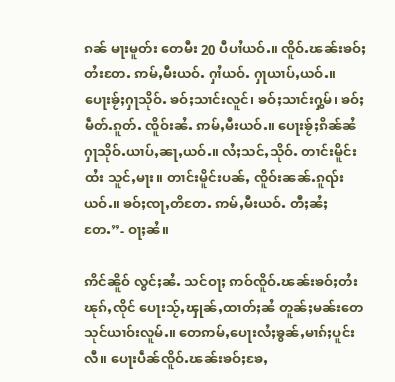ၵၼ် မႃးမူတ်း တေမီး 20 ပီပၢႆယဝ်ႉ။ ၸိူဝ်ႉၽၼ်းၶဝ်ႈတႆးတႄႉ ဢမ်ႇမီးယဝ်ႉ ႁၢႆယဝ်ႉ ႁႃယၢပ်ႇယဝ်ႉ။ ပေႃးၶႂ်ႈႁႃသိုဝ်ႉ ၶဝ်ႈသၢင်းလူင်၊ ၶဝ်ႈသၢင်းႁွမ်၊ ၶဝ်ႈမဵတ်ႉၵူတ်ႉ ၸိူဝ်းၼႆႉ ဢမ်ႇမီးယဝ်ႉ။ ပေႃးၶႂ်ႈၵိၼ်ၼႆ ႁႃသိုဝ်ႉယၢပ်ႇၼႃႇယဝ်ႉ။ လႆႈသင်ႇသိုဝ်ႉ တၢင်းမိူင်းထႆး သူင်ႇမႃး။ တၢင်းမိူင်းပၼ်ႇ ၸိူဝ်းၼၼ်ႉၵူၺ်းယဝ်ႉ။ ၶဝ်ႈၸႃႇတိတႄႉ ဢမ်ႇမီးယဝ်ႉ တီႈၼႆႈတႄႉ”- ဝႃႈၼႆ။

ဢိင်ၼိူဝ် လွင်ႈၼႆႉ သင်ဝႃႈ ဢဝ်ၸိူဝ်ႉၽၼ်းၶဝ်ႈတႆးၽုၵ်ႇၸိုင် ပေႃးသႂ်ႇၾုၼ်ႇထၢတ်ႈၼႆ တူၼ်ႈမၼ်းတေသုင်ယၢဝ်းလူမ်ႉ။ တေဢမ်ႇပေႃးလႆႈၶွၼ်ႇမၢၵ်ႈပူင်းလီ။ ပေႃးပဵၼ်ၸိူဝ်ႉၽၼ်းၶဝ်ႈၶႄႇ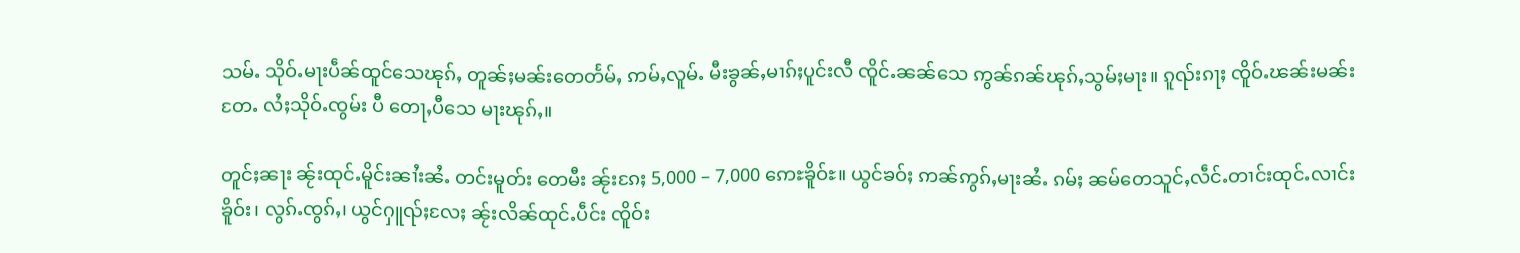သမ်ႉ သိုဝ်ႉမႃးပဵၼ်ထူင်သေၽုၵ်ႇ တူၼ်ႈမၼ်းတေတႅမ်ႇ ဢမ်ႇလူမ်ႉ မီးၶွၼ်ႇမၢၵ်ႈပူင်းလီ ၸိူင်ႉၼၼ်သေ ဢွၼ်ၵၼ်ၽုၵ်ႇသွမ်ႈမႃး။ ၵူၺ်းၵႃႈ ၸိူဝ်ႉၽၼ်းမၼ်းတႄႉ လႆႈသိုဝ်ႉၸွမ်း ပီ တေႃႇပီသေ မႃးၽုၵ်ႇ။

တူင်ႈၼႃး ၼႂ်းထုင်ႉမိူင်းၼၢႆးၼႆႉ တင်းမူတ်း တေမီး ၼႂ်းၵႄႈ 5,000 – 7,000 ဢေႊၶိူဝ်ႊ။ ယွင်ၶဝ်ႈ ဢၼ်ဢွၵ်ႇမႃးၼႆႉ ၵမ်ႈ ၼမ်တေသူင်ႇလဵင်ႉတၢင်းထုင်ႉလၢင်းၶိူဝ်း၊ လွၵ်ႉၸွၵ်ႇ၊ ယွင်ႁူၺ်ႈလႄႈ ၼႂ်းလိၼ်ထုင်ႉပဵင်း ၸိူဝ်း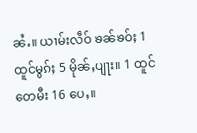ၼႆႉ။ ယၢမ်းလဵဝ် ၶၼ်ၶဝ်ႈ 1 ထူင်မွၵ်ႈ 5 မိုၼ်ႇပျႃး။ 1 ထူင် တေမီး 16 ပေႇ။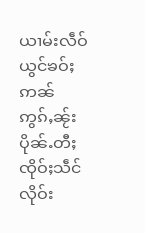ယၢမ်းလဵဝ် ယွင်ၶဝ်ႈ ဢၼ်ဢွၵ်ႇၼႂ်းပိုၼ်ႉတီႈ ၸိုဝ်ႈသဵင်လိုဝ်း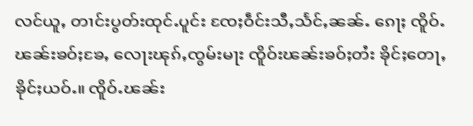လင်ယူႇ တၢင်းပွတ်းထုင်ႉပူင်း ၸႄႈဝဵင်းသီႇသႅင်ႇၼၼ်ႉ ၵေႃႈ ၸိူဝ်ႉၽၼ်းၶဝ်ႈၶႄႇ လေႃးၽုၵ်ႇၸွမ်းမႃး ၸိူဝ်းၽၼ်းၶဝ်ႈတႆး ၶိုင်ႈတေႃႇၶိုင်ႈယဝ်ႉ။ ၸိူဝ်ႉၽၼ်း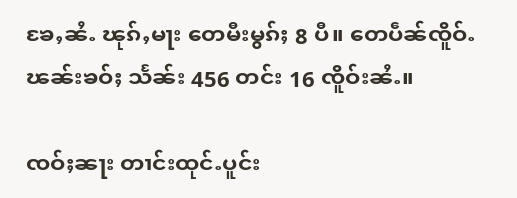ၶႄႇၼႆႉ ၽုၵ်ႇမႃး တေမီးမွၵ်ႈ 8 ပီ။ တေပဵၼ်ၸိူဝ်ႉၽၼ်းၶဝ်ႈ သႅၼ်း 456 တင်း 16 ၸိူဝ်းၼႆႉ။

ၸဝ်ႈၼႃး တၢင်းထုင်ႉပူင်း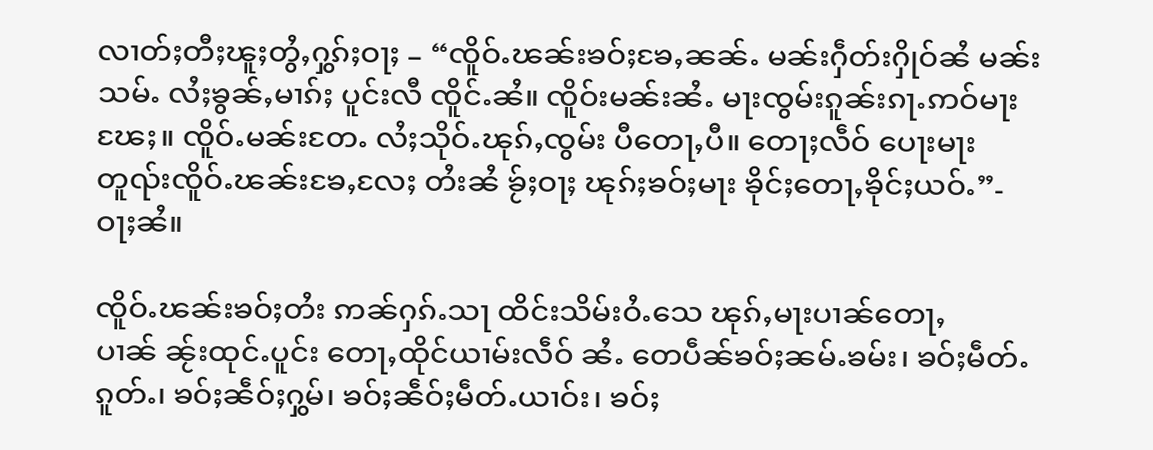လၢတ်ႈတီႈၽူႈတွႆႇႁွၵ်ႈဝႃႈ – “ၸိူဝ်ႉၽၼ်းၶဝ်ႈၶႄႇၼၼ်ႉ မၼ်းႁဵတ်းႁိုဝ်ၼႆ မၼ်းသမ်ႉ လႆႈၶွၼ်ႇမၢၵ်ႈ ပူင်းလီ ၸိူင်ႉၼႆ။ ၸိူဝ်းမၼ်းၼႆႉ မႃးၸွမ်းၵူၼ်းၵႃႉဢဝ်မႃးၽႄႈ။ ၸိူဝ်ႉမၼ်းတႄႉ လႆႈသိုဝ်ႉၽုၵ်ႇၸွမ်း ပီတေႃႇပီ။ တေႃႈလဵဝ် ပေႃးမႃးတူၺ်းၸိူဝ်ႉၽၼ်းၶႄႇလႄႈ တႆးၼႆ ၶႂ်ႈဝႃႈ ၽုၵ်ႈၶဝ်ႈမႃး ၶိုင်ႈတေႃႇၶိုင်ႈယဝ်ႉ”- ဝႃႈၼႆ။

ၸိူဝ်ႉၽၼ်းၶဝ်ႈတႆး ဢၼ်ႁၵ်ႉသႃ ထိင်းသိမ်းဝႆႉသေ ၽုၵ်ႇမႃးပၢၼ်တေႃႇပၢၼ် ၼႂ်းထုင်ႉပူင်း တေႃႇထိုင်ယၢမ်းလဵဝ် ၼႆႉ တေပဵၼ်ၶဝ်ႈၼမ်ႉၶမ်း၊ ၶဝ်ႈမဵတ်ႉၵူတ်ႉ၊ ၶဝ်ႈၼဵဝ်ႈႁွမ်၊ ၶဝ်ႈၼဵဝ်ႈမဵတ်ႉယၢဝ်း၊ ၶဝ်ႈ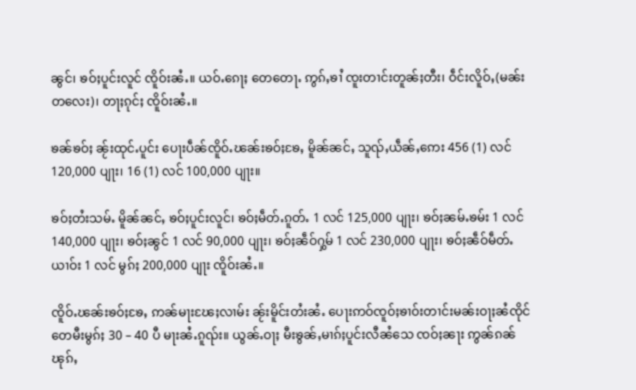ၼွင်၊ ၶဝ်ႈပူင်းလူင် ၸိူဝ်းၼႆႉ။ ယဝ်ႉၵေႃႈ တေတေႃႉ ဢွၵ်ႇၶၢႆ ၸူးတၢင်းတူၼ်ႈတီး၊ ဝဵင်းလိူဝ်ႇ(မၼ်းတလေး)၊ တႃႈၵုင်ႈ ၸိူဝ်းၼႆႉ။

ၶၼ်ၶဝ်ႈ ၼႂ်းထုင်ႉပူင်း ပေႃးပဵၼ်ၸိူဝ်ႉၽၼ်းၶဝ်ႈၶႄႇ မိူၼ်ၼင်ႇ သူၺ်ႇယဵၼ်ႇဢေး 456 (1) လင် 120,000 ပျႃး၊ 16 (1) လင် 100,000 ပျႃး။

ၶဝ်ႈတႆးသမ်ႉ မိူၼ်ၼင်ႇ ၶဝ်ႈပူင်းလူင်၊ ၶဝ်ႈမဵတ်ႉၵူတ်ႉ 1 လင် 125,000 ပျႃး၊ ၶဝ်ႈၼမ်ႉၶမ်း 1 လင် 140,000 ပျႃး၊ ၶဝ်ႈၼွင် 1 လင် 90,000 ပျႃး၊ ၶဝ်ႈၼဵဝ်ႁွမ် 1 လင် 230,000 ပျႃး၊ ၶဝ်ႈၼဵဝ်မဵတ်ႉယၢဝ်း 1 လင် မွၵ်ႈ 200,000 ပျႃး ၸိူဝ်းၼႆႉ။

ၸိူဝ်ႉၽၼ်းၶဝ်ႈၶႄႇ ဢၼ်မႃးၽႄႈလၢမ်း ၼႂ်းမိူင်းတႆးၼႆႉ ပေႃးဢဝ်ၸူဝ်ႈၶၢဝ်းတၢင်းမၼ်းဝႃႈၼႆၸိုင် တေမီးမွၵ်ႈ 30 – 40 ပီ မႃးၼႆႉၵူၺ်း။ ယွၼ်ႉဝႃႈ မီးၶွၼ်ႇမၢၵ်ႈပူင်းလီၼႆသေ ၸဝ်ႈၼႃး ဢွၼ်ၵၼ်ၽုၵ်ႇ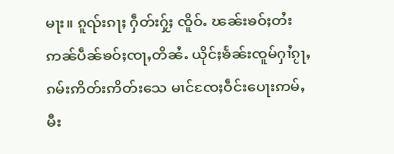မႃး။ ၵူၺ်းၵႃႈ ႁဵတ်းႁႂ်ႈ ၸိူဝ်ႉ ၽၼ်းၶဝ်ႈတႆး ဢၼ်ပဵၼ်ၶဝ်ႈၸႃႇတိၼႆႉ ယိုင်ႈၶႅၼ်းၸူမ်ႁၢႆၵႂႃႇၵမ်းဢိတ်းဢိတ်းသေ မၢင်ၸႄႈဝဵင်းပေႃးဢမ်ႇမီး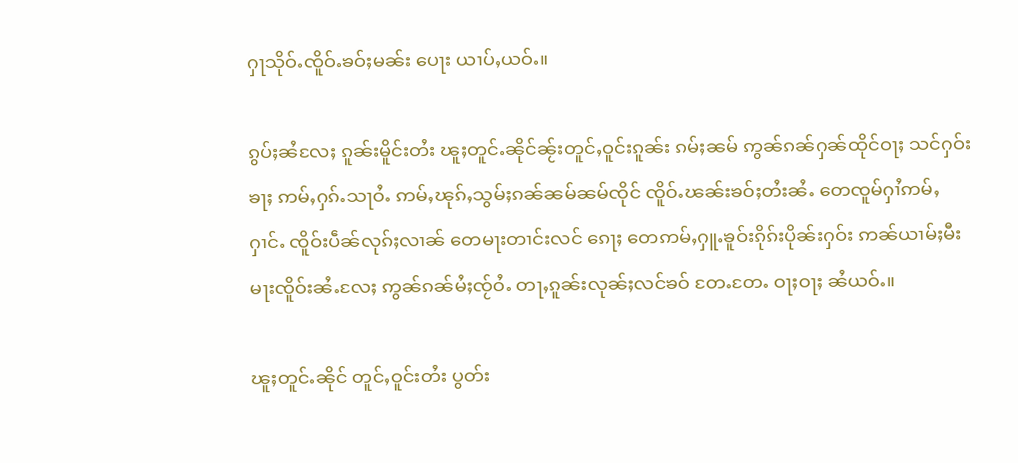ႁႃသိုဝ်ႉၸိူဝ်ႉၶဝ်ႈမၼ်း ပေႃး ယၢပ်ႇယဝ်ႉ။

ၵွပ်ႈၼႆလႄႈ ၵူၼ်းမိူင်းတႆး ၽူႈတူင်ႉၼိုင်ၼႂ်းတူင်ႇဝူင်းၵူၼ်း ၵမ်ႈၼမ် ဢွၼ်ၵၼ်ႁၼ်ထိုင်ဝႃႈ သင်ႁဝ်းၶႃႈ ဢမ်ႇႁၵ်ႉသႃဝႆႉ ဢမ်ႇၽုၵ်ႇသွမ်ႈၵၼ်ၼမ်ၼမ်ၸိုင် ၸိူဝ်ႉၽၼ်းၶဝ်ႈတႆးၼႆႉ တေၸူမ်ႁၢႆဢမ်ႇႁၢင်ႉ ၸိူဝ်းပဵၼ်လုၵ်ႈလၢၼ် တေမႃးတၢင်းလင် ၵေႃႈ တေဢမ်ႇႁူႉၶူဝ်းၵိုၵ်းပိုၼ်းႁဝ်း ဢၼ်ယၢမ်ႈမီးမႃးၸိူဝ်းၼႆႉလႄႈ ဢွၼ်ၵၼ်မႆႈၸႂ်ဝႆႉ တႃႇၵူၼ်းလုၼ်ႈလင်ၶဝ် တႄႉတႄႉ ဝႃႈဝႃႈ ၼႆယဝ်ႉ။

ၽူႈတူင်ႉၼိုင် တူင်ႇဝူင်းတႆး ပွတ်း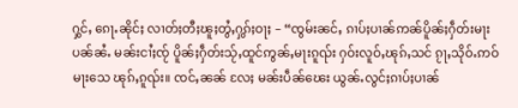ႁွင်ႇ ၵေႃႉၼိုင်ႈ လၢတ်ႈတီႈၽူႈတွႆႇႁွၵ်ႈဝႃႈ – “ၸွမ်းၼင်ႇ ၵၢပ်ႈပၢၼ်ဢၼ်ပိူၼ်ႈႁဵတ်းမႃး ပၼ်ၼႆႉ မၼ်းငၢႆႈၸႂ် ပိူၼ်ႈႁဵတ်းသႂ်ႇထူင်ဢွၼ်ႇမႃးၵူၺ်း ႁဝ်းလူဝ်ႇၽုၵ်ႇသင် ၵႂႃႇသိုဝ်ႉဢဝ်မႃးသေ ၽုၵ်ႇၵူၺ်း။ ၸင်ႇၼၼ် လႄႈ မၼ်းပဵၼ်ၽေး ယွၼ်ႉလွင်ႈၵၢပ်ႈပၢၼ်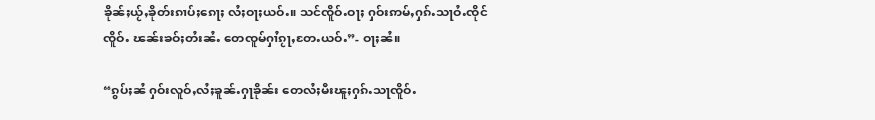ၶိုၼ်ႈယႂ်ႇၶိုတ်းၵၢပ်ႈၵေႃႈ လႆႈဝႃႈယဝ်ႉ။ သင်ၸိူဝ်ႉဝႃႈ ႁဝ်းဢမ်ႇႁၵ်ႉသႃဝႆႉၸိုင် ၸိူဝ်ႉ ၽၼ်းၶဝ်ႈတႆးၼႆႉ တေၸူမ်ႁၢႆၵႂႃႇတႄႉယဝ်ႉ”- ဝႃႈၼႆ။

“ၵွပ်ႈၼႆ ႁဝ်းလူဝ်ႇလႆႈၶူၼ်ႉႁႃၶိုၼ်း တေလႆႈမီးၽူႈႁၵ်ႉသႃၸိူဝ်ႉ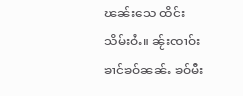ၽၼ်းသေ ထိင်းသိမ်းဝႆႉ။ ၼႂ်းၸၢဝ်းၶၢင်ၶဝ်ၼၼ်ႉ ၶဝ်မီး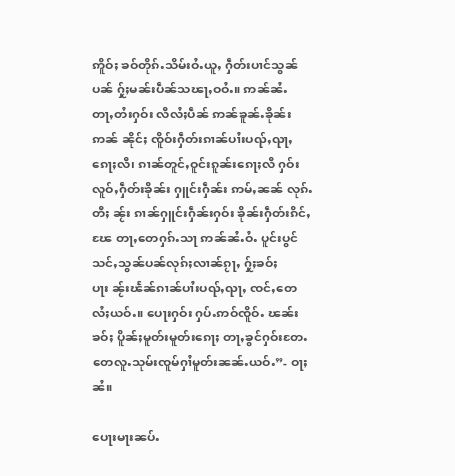ဢိူဝ်ႈ ၶဝ်တိုၵ်ႉသိမ်းဝႆႉယူႇ ႁဵတ်းပၢင်သွၼ်ပၼ် ႁႂ်ႈမၼ်းပဵၼ်သၽႃႇဝဝႆႉ။ ဢၼ်ၼႆႉ တႃႇတႆးႁဝ်း လီလႆႈပဵၼ် ဢၼ်ၶူၼ်ႉၶိုၼ်း ဢၼ် ၼိုင်ႈ ၸိူဝ်းႁဵတ်းၵၢၼ်ပၢႆးပၺ်ႇၺႃႇၵေႃႈလီ၊ ၵၢၼ်တူင်ႇဝူင်းၵူၼ်းၵေႃႈလီ ႁဝ်းလူဝ်ႇႁဵတ်းၶိုၼ်း ႁူင်းႁဵၼ်း ဢမ်ႇၼၼ် လုၵ်ႉတီႈ ၼႂ်း ၵၢၼ်ႁူင်းႁဵၼ်းႁဝ်း ၶိုၼ်းႁဵတ်းၵိင်ႇၽႄ တႃႇတေႁၵ်ႉသႃ ဢၼ်ၼႆႉဝႆႉ ပူင်းပွင်သင်ႇသွၼ်ပၼ်လုၵ်ႈလၢၼ်ၵႂႃႇ ႁႂ်ႈၶဝ်ႈပႃး ၼႂ်းၽႅၼ်ၵၢၼ်ပၢႆးပၺ်ႇၺႃႇ ၸင်ႇတေလႆႈယဝ်ႉ။ ပေႃးႁဝ်း ႁပ်ႉဢဝ်ၸိူဝ်ႉ ၽၼ်းၶဝ်ႈ ပိူၼ်ႈမူတ်းမူတ်းၵေႃႈ တႃႇၶွင်ႁဝ်းတႄႉ တေလူႉသုမ်းၸူမ်ႁၢႆမူတ်းၼၼ်ႉယဝ်ႉ”- ဝႃႈၼႆ။

ပေႃးမႃးၼပ်ႉ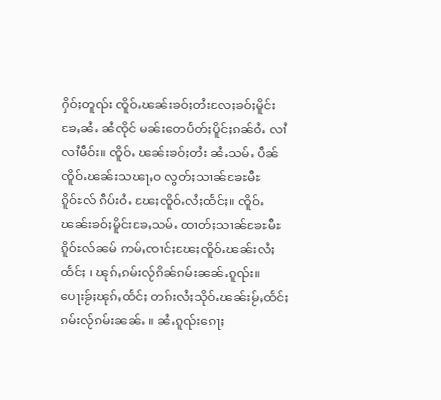ႁိဝ်ႈတူၺ်း ၸိူဝ်ႉၽၼ်းၶဝ်ႈတႆးလႄႈၶဝ်ႈမိူင်း ၶႄႇၼႆႉ ၼႆၸိုင် မၼ်းတေပႅတ်ႈပိူင်ႈၵၼ်ဝႆႉ လၢႆလၢႆမဵဝ်း။ ၸိူဝ်ႉ ၽၼ်းၶဝ်ႈတႆး ၼႆႉသမ်ႉ ပဵၼ်ၸိူဝ်ႉၽၼ်းသၽႃႇဝ လွတ်ႈသၢၼ်ၶႄႊမီႊၵိူဝ်ႊလ် ၵဵပ်းဝႆႉ ၽႄႈၸိူဝ်ႉလႆႈထႅင်ႈ။ ၸိူဝ်ႉၽၼ်းၶဝ်ႈမိူင်းၶႄႇသမ်ႉ ထၢတ်ႈသၢၼ်ၶႄႊမီႊၵိူဝ်ႊလ်ၼမ် ဢမ်ႇၸၢင်ႈၽႄႈၸိူဝ်ႉၽၼ်းလႆႈထႅင်ႈ ၊ ၽုၵ်ႇၵမ်းလႂ်ၵိၼ်ၵမ်းၼၼ်ႉၵူၺ်း။ ပေႃးၶႂ်ႈၽုၵ်ႇထႅင်ႈ တၵ်းလႆႈသိုဝ်ႉၽၼ်းမႂ်ႇထႅင်ႈ ၵမ်းလႂ်ၵမ်းၼၼ်ႉ ။ ၼႆႉၵူၺ်းၵေႃႈ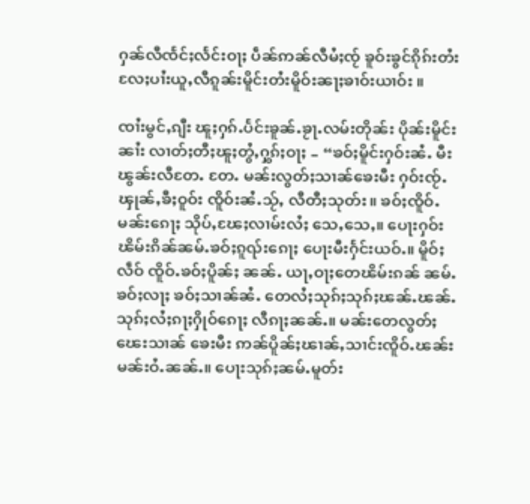ႁၼ်လီၸႅင်ႈလႅင်းဝႃႈ ပဵၼ်ဢၼ်လီမႆႈၸႂ် ၶူဝ်းၶွင်ၵိုၵ်းတႆးလႄႈပၢႆးယူႇလီၵူၼ်းမိူင်းတႆးမိူဝ်းၼႃႈၶၢဝ်းယၢဝ်း ။

ၸၢႆးမွင်ႇၵျီး ၽူႈႁၵ်ႉပႅင်းၶူၼ်ႉၶႂႃႉလမ်းတိုၼ်း ပိုၼ်းမိူင်းၼၢႆး လၢတ်ႈတီႈၽူႈတွႆႇႁွၵ်ႈဝႃႈ – “ၶဝ်ႈမိူင်းႁဝ်းၼႆႉ မီးၽွၼ်းလီတႄႉ တႄႉ မၼ်းလွတ်ႈသၢၼ်ၶေးမီး ႁဝ်းၸႂ်ႉၾုၼ်ႇၶီႈဝူဝ်း ၸိူဝ်းၼႆႉသႂ်ႇ လီတီႈသုတ်း။ ၶဝ်ႈၸိူဝ်ႉမၼ်းၵေႃႈ သိုပ်ႇၽႄႈလၢမ်းလႆႈ သေႇသေႇ။ ပေႃးႁဝ်း ၽိမ်းၵိၼ်ၼမ်ႉၶဝ်ႈၵူၺ်းၵေႃႈ ပေႃးမီးႁႅင်းယဝ်ႉ။ မိူဝ်ႈလဵဝ် ၸိူဝ်ႉၶဝ်ႈပိူၼ်ႈ ၼၼ်ႉ ယႃႇဝႃႈတေၽိမ်းၵၼ် ၼမ်ႉၶဝ်ႈလႃႈ ၶဝ်ႈသၢၼ်ၼႆႉ တေလႆႈသုၵ်ႈသုၵ်ႈၽၼ်ႉၽၼ်ႉ သုၵ်ႈလႆႈၵႃႈႁိုဝ်ၵေႃႈ လီၵႃႈၼၼ်ႉ။ မၼ်းတေလွတ်ႈၽေးသၢၼ် ၶေးမီး ဢၼ်ပိူၼ်ႈၽၢၼ်ႇသၢင်းၸိူဝ်ႉၽၼ်းမၼ်းဝႆႉၼၼ်ႉ။ ပေႃးသုၵ်ႈၼမ်ႉမူတ်း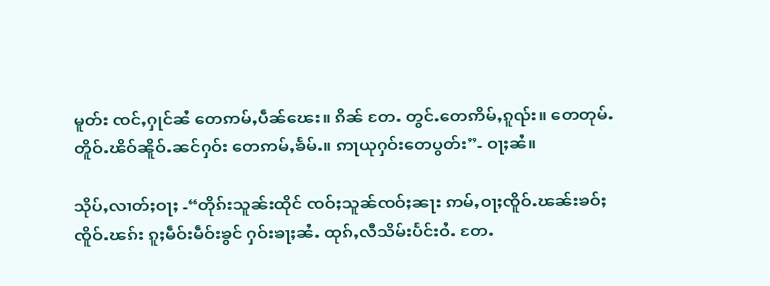မူတ်း ၸင်ႇႁုင်ၼႆ တေဢမ်ႇပဵၼ်ၽေး။ ၵိၼ် တႄႉ တွင်ႉတေဢိမ်ႇၵူၺ်း။ တေတုမ်ႉတိူဝ်ႉၽိဝ်ၼိူဝ်ႉၼင်ႁဝ်း တေဢမ်ႇၶႅမ်ႉ။ ဢႃယုႁဝ်းတေပွတ်း”- ဝႃႈၼႆ။

သိုပ်ႇလၢတ်ႈဝႃႈ -“တိုၵ်းသူၼ်းထိုင် ၸဝ်ႈသူၼ်ၸဝ်ႈၼႃး ဢမ်ႇဝႃႈၸိူဝ်ႉၽၼ်းၶဝ်ႈ ၸိူဝ်ႉၽၵ်း ၵူႈမဵဝ်းမဵဝ်းၶွင် ႁဝ်းၶႃႈၼႆႉ ထုၵ်ႇလီသိမ်းပႅင်းဝႆႉ တႄႉ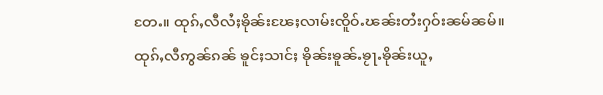တႄႉ။ ထုၵ်ႇလီလႆႈၶိုၼ်းၽႄႈလၢမ်းၸိူဝ်ႉၽၼ်းတႆးႁဝ်းၼမ်ၼမ်။ ထုၵ်ႇလီဢွၼ်ၵၼ် ၶူင်ႈသၢင်ႈ ၶိုၼ်းၶူၼ်ႉၶႂႃႉၶိုၼ်းယူႇ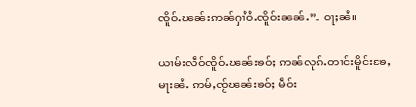ၸိူဝ်ႉၽၼ်းဢၼ်ႁၢႆဝႆႉၸိူဝ်းၼၼ်ႉ”- ဝႃႈၼႆ။

ယၢမ်းလဵဝ်ၸိူဝ်ႉၽၼ်းၶဝ်ႈ ဢၼ်လုၵ်ႉတၢင်းမိူင်းၶႄႇမႃးၼႆႉ ဢမ်ႇၸႂ်ၽၼ်းၶဝ်ႈ မဵဝ်း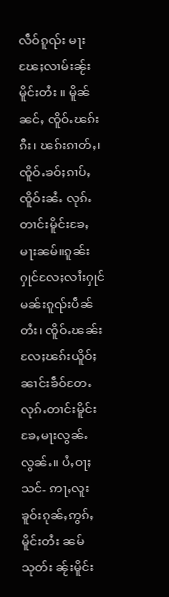လဵဝ်ၵူၺ်း မႃးၽႄႈလၢမ်းၼႂ်းမိူင်းတႆး ။ မိူၼ်ၼင်ႇ ၸိူဝ်ႉၽၵ်းၵီး၊ ၽၵ်းၵၢတ်ႇ၊ ၸိူဝ်ႉၶဝ်ႈၵၢပ်ႇ ၸိူဝ်းၼႆႉ လုၵ်ႉတၢင်းမိူင်းၶႄႇမႃးၼမ်။ၵူၼ်းႁုင်လႄႈလၢႆးႁုင်မၼ်းၵူၺ်းပဵၼ်တႆး၊ ၸိူဝ်ႉၽၼ်းလႄႈၽၵ်းယိူဝ်ႈၼၢင်းၶဵဝ်တႄႉ လုၵ်ႉတၢင်းမိူင်းၶႄႇမႃးလွၼ်ႉလွၼ်ႉ။ ပႆႇဝႃႈသင်- ဢႃႇလူးၶူဝ်းၵုၼ်ႇဢွၵ်ႇမိူင်းတႆး ၼမ်သုတ်း ၼႂ်းမိူင်း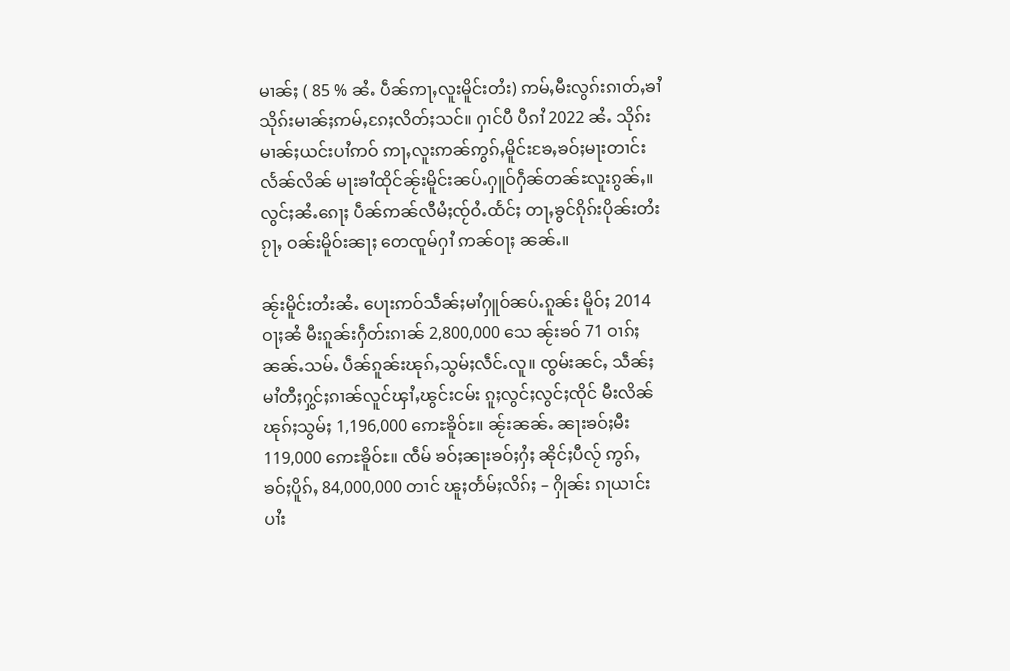မၢၼ်ႈ ( 85 % ၼႆႉ ပဵၼ်ဢႃႇလူးမိူင်းတႆး) ဢမ်ႇမီးလွၵ်းၵၢတ်ႇၶၢႆ သိုၵ်းမၢၼ်ႈဢမ်ႇၵႄႈလိတ်ႈသင်။ ႁၢင်ပီ ပီၵၢႆ 2022 ၼႆႉ သိုၵ်းမၢၼ်ႈယင်းပၢႆဢဝ် ဢႃႇလူးဢၼ်ဢွၵ်ႇမိူင်းၶႄႇၶဝ်ႈမႃးတၢင်းလႅၼ်လိၼ် မႃးၶၢႆထိုင်ၼႂ်းမိူင်းၼပ်ႉႁူဝ်ႁဵၼ်တၼ်ႊလူးၵွၼ်ႇ။ လွင်ႈၼႆႉၵေႃႈ ပဵၼ်ဢၼ်လီမႆႈၸႂ်ဝႆႉထႅင်ႈ တႃႇၶွင်ၵိုၵ်းပိုၼ်းတႆးၵႂႃႇ ဝၼ်းမိူဝ်းၼႃႈ တေၸူမ်ႁၢႆ ဢၼ်ဝႃႈ ၼၼ်ႉ။

ၼႂ်းမိူင်းတႆးၼႆႉ ပေႃးဢဝ်သဵၼ်ႈမၢႆႁူဝ်ၼပ်ႉၵူၼ်း မိူဝ်ႈ 2014 ဝႃႈၼႆ မီးၵူၼ်းႁဵတ်းၵၢၼ် 2,800,000 သေ ၼႂ်းၶဝ် 71 ဝၢၵ်ႈၼၼ်ႉသမ်ႉ ပဵၼ်ၵူၼ်းၽုၵ်ႇသွမ်ႈလဵင်ႉလူ။ ၸွမ်းၼင်ႇ သဵၼ်ႈမၢႆတီႈႁွင်ႈၵၢၼ်လူင်ၾၢႆႇၽွင်းငမ်း ၵူႈလွင်ႈလွင်ႈၸိုင် မီးလိၼ်ၽုၵ်ႈသွမ်ႈ 1,196,000 ဢေႊၶိူဝ်ႊ။ ၼႂ်းၼၼ်ႉ ၼႃးၶဝ်ႈမီး 119,000 ဢေႊၶိူဝ်ႊ။ ၸဵမ် ၶဝ်ႈၼႃးၶဝ်ႈႁႆႈ ၼိုင်ႈပီလႂ် ဢွၵ်ႇၶဝ်ႈပိူၵ်ႇ 84,000,000 တၢင် ၽူႈတႅမ်ႈလိၵ်ႈ – ႁိုၼ်း ၵႃယၢင်း ပၢႆး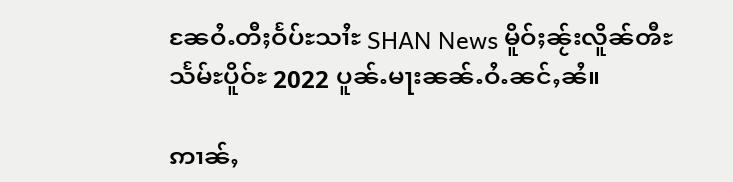ၼႄဝႆႉတီႈဝႅပ်ႊသၢႆႊ SHAN News မိူဝ်ႈၼႂ်းလိူၼ်ၻီႊသႅမ်ႊပိူဝ်ႊ 2022 ပူၼ်ႉမႃးၼၼ်ႉဝႆႉၼင်ႇၼႆ။

ဢၢၼ်ႇ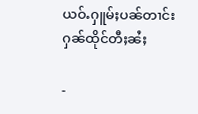ယဝ်ႉႁူမ်ႈပၼ်တၢင်းႁၼ်ထိုင်တီႈၼႆႈ

-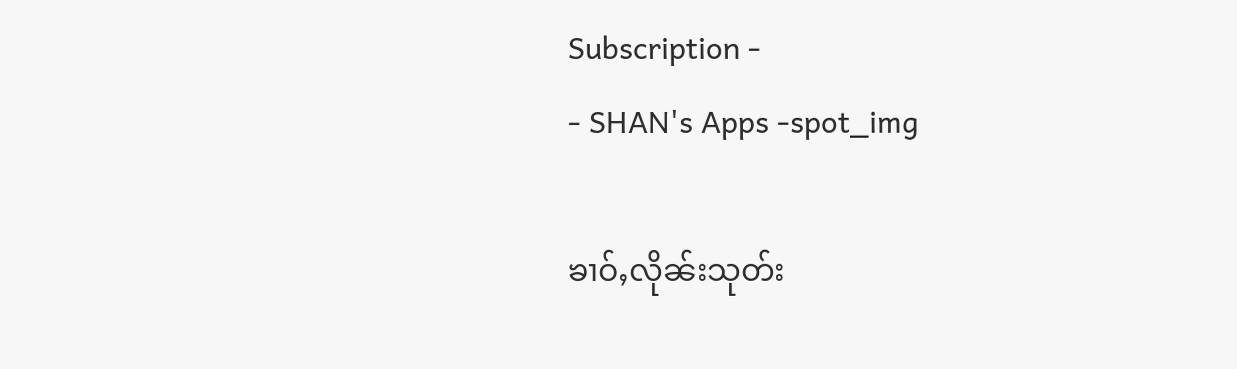Subscription -
- SHAN's Apps -spot_img

ၶၢဝ်ႇလိုၼ်းသုတ်း